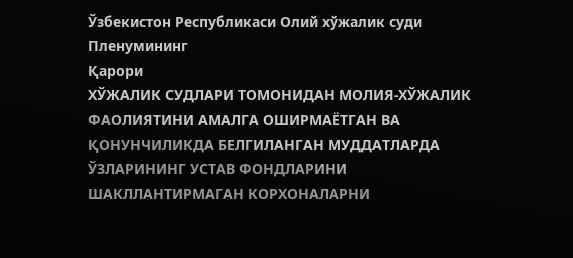Ўзбекистон Республикаси Олий хўжалик суди Пленумининг
Қарори
ХЎЖАЛИК СУДЛАРИ ТОМОНИДАН МОЛИЯ-ХЎЖАЛИК ФАОЛИЯТИНИ АМАЛГА ОШИРМАЁТГАН ВА ҚОНУНЧИЛИКДА БЕЛГИЛАНГАН МУДДАТЛАРДА ЎЗЛАРИНИНГ УСТАВ ФОНДЛАРИНИ ШАКЛЛАНТИРМАГАН КОРХОНАЛАРНИ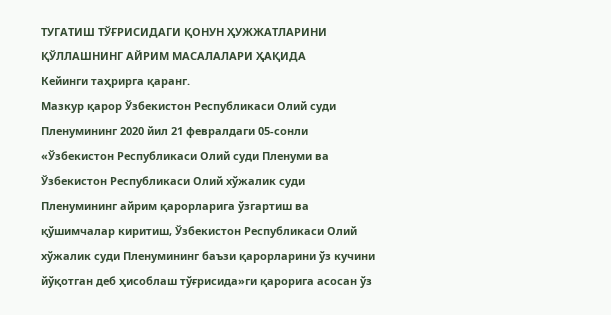ТУГАТИШ ТЎҒРИСИДАГИ ҚОНУН ҲУЖЖАТЛАРИНИ ҚЎЛЛАШНИНГ АЙРИМ МАСАЛАЛАРИ ҲАҚИДА
Кейинги таҳрирга қаранг.
Мазкур қарор Ўзбекистон Республикаси Олий суди Пленумининг 2020 йил 21 февралдаги 05-сонли «Ўзбекистон Республикаси Олий суди Пленуми ва Ўзбекистон Республикаси Олий хўжалик суди Пленумининг айрим қарорларига ўзгартиш ва қўшимчалар киритиш, Ўзбекистон Республикаси Олий хўжалик суди Пленумининг баъзи қарорларини ўз кучини йўқотган деб ҳисоблаш тўғрисида»ги қарорига асосан ўз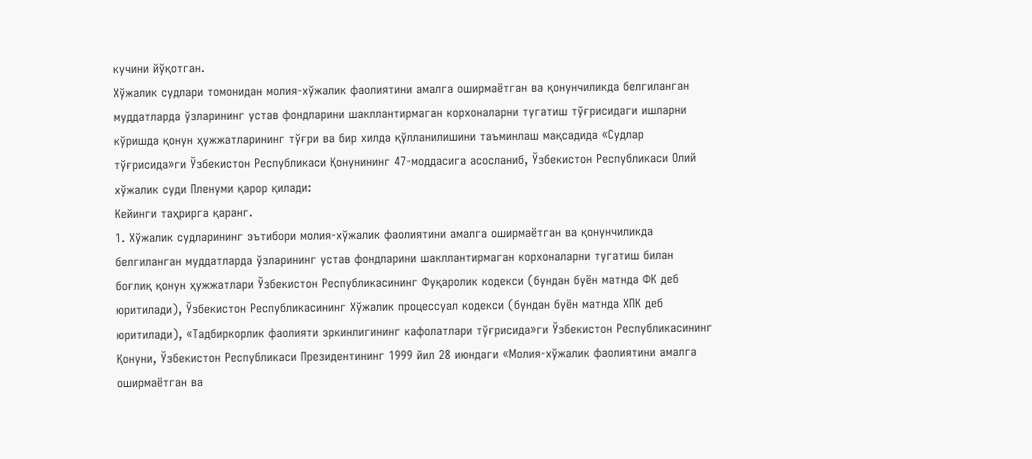кучини йўқотган.
Хўжалик судлари томонидан молия-хўжалик фаолиятини амалга оширмаётган ва қонунчиликда белгиланган муддатларда ўзларининг устав фондларини шакллантирмаган корхоналарни тугатиш тўғрисидаги ишларни кўришда қонун ҳужжатларининг тўғри ва бир хилда қўлланилишини таъминлаш мақсадида «Судлар тўғрисида»ги Ўзбекистон Республикаси Қонунининг 47-моддасига асосланиб, Ўзбекистон Республикаси Олий хўжалик суди Пленуми қарор қилади:
Кейинги таҳрирга қаранг.
1. Хўжалик судларининг эътибори молия-хўжалик фаолиятини амалга оширмаётган ва қонунчиликда белгиланган муддатларда ўзларининг устав фондларини шакллантирмаган корхоналарни тугатиш билан боғлиқ қонун ҳужжатлари Ўзбекистон Республикасининг Фуқаролик кодекси (бундан буён матнда ФК деб юритилади), Ўзбекистон Республикасининг Хўжалик процессуал кодекси (бундан буён матнда ХПК деб юритилади), «Тадбиркорлик фаолияти эркинлигининг кафолатлари тўғрисида»ги Ўзбекистон Республикасининг Қонуни, Ўзбекистон Республикаси Президентининг 1999 йил 28 июндаги «Молия-хўжалик фаолиятини амалга оширмаётган ва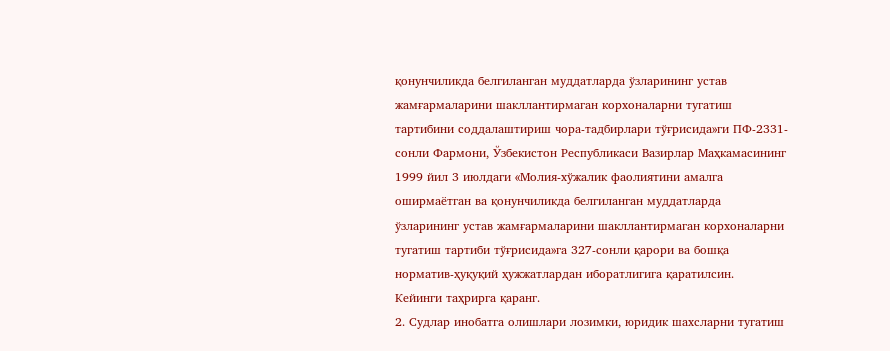қонунчиликда белгиланган муддатларда ўзларининг устав жамғармаларини шакллантирмаган корхоналарни тугатиш тартибини соддалаштириш чора-тадбирлари тўғрисида»ги ПФ-2331-сонли Фармони, Ўзбекистон Республикаси Вазирлар Маҳкамасининг 1999 йил 3 июлдаги «Молия-хўжалик фаолиятини амалга оширмаётган ва қонунчиликда белгиланган муддатларда ўзларининг устав жамғармаларини шакллантирмаган корхоналарни тугатиш тартиби тўғрисида»га 327-сонли қарори ва бошқа норматив-ҳуқуқий ҳужжатлардан иборатлигига қаратилсин.
Кейинги таҳрирга қаранг.
2. Судлар инобатга олишлари лозимки, юридик шахсларни тугатиш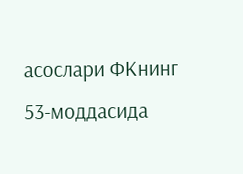асослари ФКнинг 53-моддасида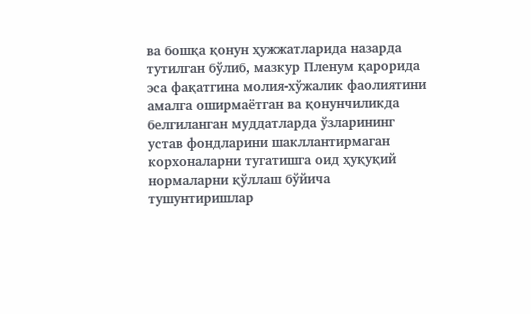ва бошқа қонун ҳужжатларида назарда тутилган бўлиб, мазкур Пленум қарорида эса фақатгина молия-хўжалик фаолиятини амалга оширмаётган ва қонунчиликда белгиланган муддатларда ўзларининг устав фондларини шакллантирмаган корхоналарни тугатишга оид ҳуқуқий нормаларни қўллаш бўйича тушунтиришлар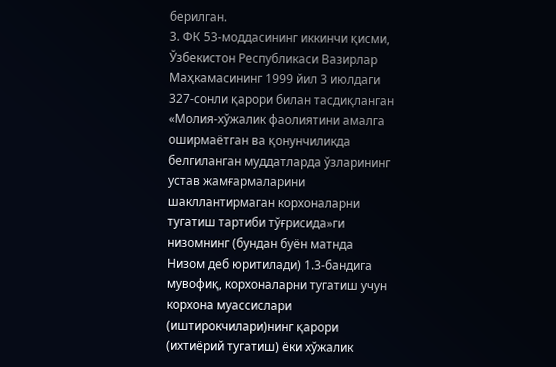берилган.
3. ФК 53-моддасининг иккинчи қисми, Ўзбекистон Республикаси Вазирлар Маҳкамасининг 1999 йил 3 июлдаги 327-сонли қарори билан тасдиқланган «Молия-хўжалик фаолиятини амалга оширмаётган ва қонунчиликда белгиланган муддатларда ўзларининг устав жамғармаларини шакллантирмаган корхоналарни тугатиш тартиби тўғрисида»ги низомнинг (бундан буён матнда Низом деб юритилади) 1.3-бандига мувофиқ, корхоналарни тугатиш учун корхона муассислари (иштирокчилари)нинг қарори (ихтиёрий тугатиш) ёки хўжалик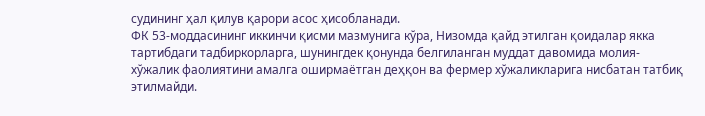судининг ҳал қилув қарори асос ҳисобланади.
ФК 53-моддасининг иккинчи қисми мазмунига кўра, Низомда қайд этилган қоидалар якка тартибдаги тадбиркорларга, шунингдек қонунда белгиланган муддат давомида молия-хўжалик фаолиятини амалга оширмаётган деҳқон ва фермер хўжаликларига нисбатан татбиқ этилмайди.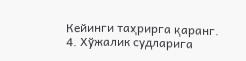Кейинги таҳрирга қаранг.
4. Хўжалик судларига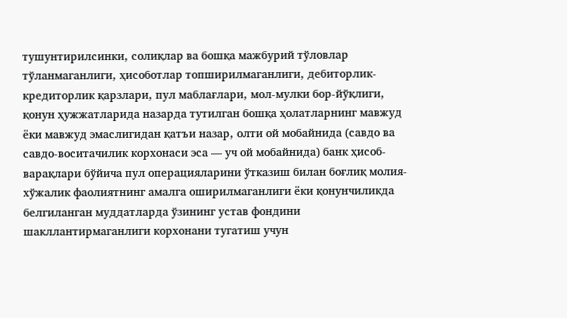тушунтирилсинки, солиқлар ва бошқа мажбурий тўловлар тўланмаганлиги, ҳисоботлар топширилмаганлиги, дебиторлик-кредиторлик қарзлари, пул маблағлари, мол-мулки бор-йўқлиги, қонун ҳужжатларида назарда тутилган бошқа ҳолатларнинг мавжуд ёки мавжуд эмаслигидан қатъи назар, олти ой мобайнида (савдо ва савдо-воситачилик корхонаси эса — уч ой мобайнида) банк ҳисоб-варақлари бўйича пул операцияларини ўтказиш билан боғлиқ молия-хўжалик фаолиятнинг амалга оширилмаганлиги ёки қонунчиликда белгиланган муддатларда ўзининг устав фондини шакллантирмаганлиги корхонани тугатиш учун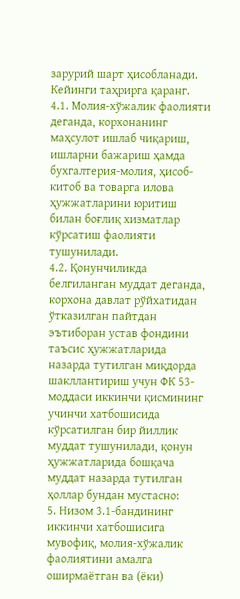зарурий шарт ҳисобланади.
Кейинги таҳрирга қаранг.
4.1. Молия-хўжалик фаолияти деганда, корхонанинг маҳсулот ишлаб чиқариш, ишларни бажариш ҳамда бухгалтерия-молия, ҳисоб-китоб ва товарга илова ҳужжатларини юритиш билан боғлиқ хизматлар кўрсатиш фаолияти тушунилади.
4.2. Қонунчиликда белгиланган муддат деганда, корхона давлат рўйхатидан ўтказилган пайтдан эътиборан устав фондини таъсис ҳужжатларида назарда тутилган миқдорда шакллантириш учун ФК 53-моддаси иккинчи қисмининг учинчи хатбошисида кўрсатилган бир йиллик муддат тушунилади, қонун ҳужжатларида бошқача муддат назарда тутилган ҳоллар бундан мустасно:
5. Низом 3.1-бандининг иккинчи хатбошисига мувофиқ, молия-хўжалик фаолиятини амалга оширмаётган ва (ёки)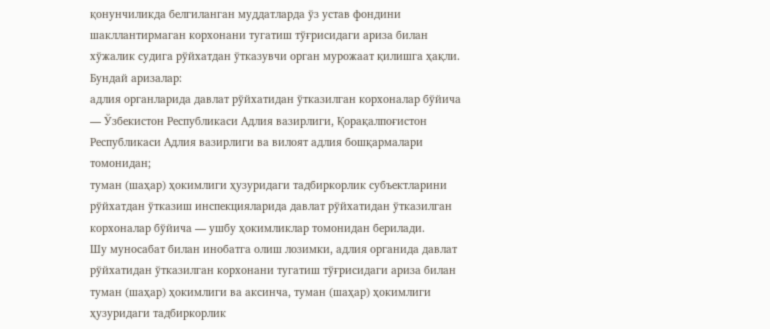қонунчиликда белгиланган муддатларда ўз устав фондини шакллантирмаган корхонани тугатиш тўғрисидаги ариза билан хўжалик судига рўйхатдан ўтказувчи орган мурожаат қилишга ҳақли.
Бундай аризалар:
адлия органларида давлат рўйхатидан ўтказилган корхоналар бўйича — Ўзбекистон Республикаси Адлия вазирлиги, Қорақалпоғистон Республикаси Адлия вазирлиги ва вилоят адлия бошқармалари томонидан;
туман (шаҳар) ҳокимлиги ҳузуридаги тадбиркорлик субъектларини рўйхатдан ўтказиш инспекцияларида давлат рўйхатидан ўтказилган корхоналар бўйича — ушбу ҳокимликлар томонидан берилади.
Шу муносабат билан инобатга олиш лозимки, адлия органида давлат рўйхатидан ўтказилган корхонани тугатиш тўғрисидаги ариза билан туман (шаҳар) ҳокимлиги ва аксинча, туман (шаҳар) ҳокимлиги ҳузуридаги тадбиркорлик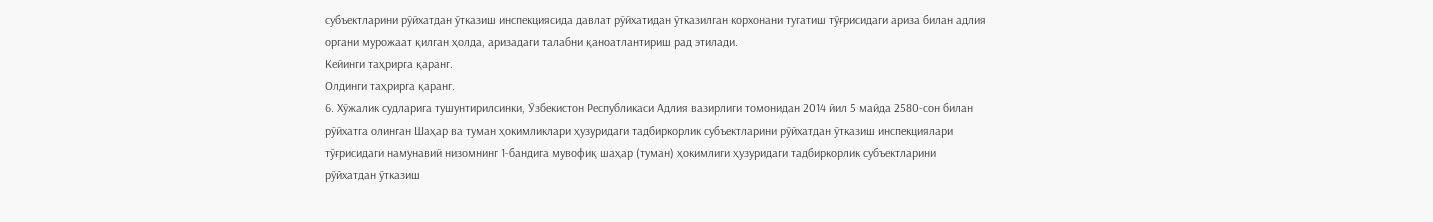субъектларини рўйхатдан ўтказиш инспекциясида давлат рўйхатидан ўтказилган корхонани тугатиш тўғрисидаги ариза билан адлия органи мурожаат қилган ҳолда, аризадаги талабни қаноатлантириш рад этилади.
Кейинги таҳрирга қаранг.
Олдинги таҳрирга қаранг.
6. Хўжалик судларига тушунтирилсинки, Ўзбекистон Республикаси Адлия вазирлиги томонидан 2014 йил 5 майда 2580-сон билан рўйхатга олинган Шаҳар ва туман ҳокимликлари ҳузуридаги тадбиркорлик субъектларини рўйхатдан ўтказиш инспекциялари тўғрисидаги намунавий низомнинг 1-бандига мувофиқ шаҳар (туман) ҳокимлиги ҳузуридаги тадбиркорлик субъектларини рўйхатдан ўтказиш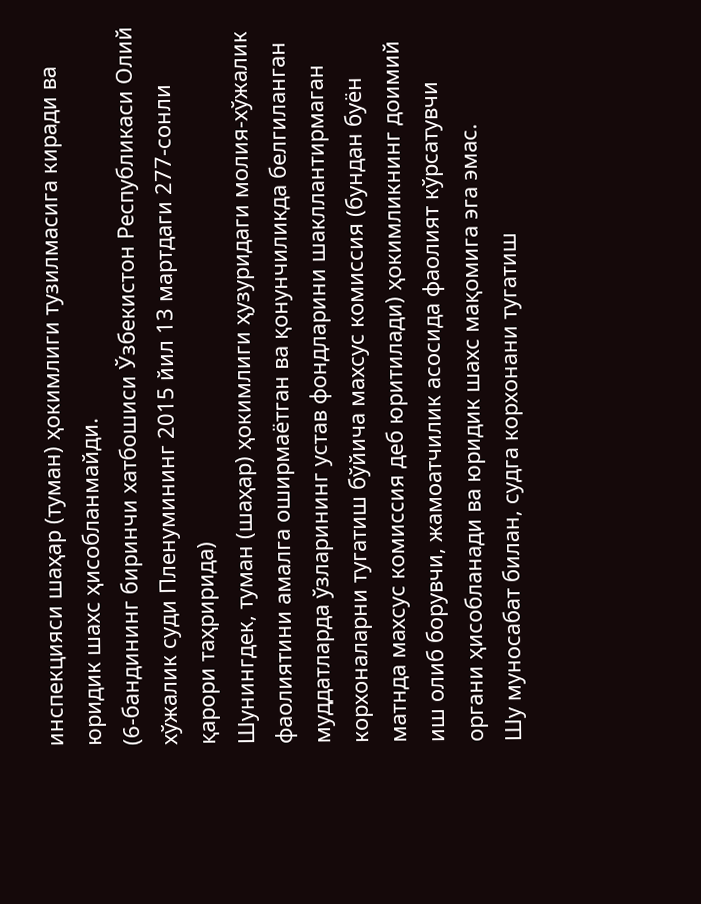инспекцияси шаҳар (туман) ҳокимлиги тузилмасига киради ва юридик шахс ҳисобланмайди.
(6-бандининг биринчи хатбошиси Ўзбекистон Республикаси Олий хўжалик суди Пленумининг 2015 йил 13 мартдаги 277-сонли қарори таҳририда)
Шунингдек, туман (шаҳар) ҳокимлиги ҳузуридаги молия-хўжалик фаолиятини амалга оширмаётган ва қонунчиликда белгиланган муддатларда ўзларининг устав фондларини шакллантирмаган корхоналарни тугатиш бўйича махсус комиссия (бундан буён матнда махсус комиссия деб юритилади) ҳокимликнинг доимий иш олиб борувчи, жамоатчилик асосида фаолият кўрсатувчи органи ҳисобланади ва юридик шахс мақомига эга эмас.
Шу муносабат билан, судга корхонани тугатиш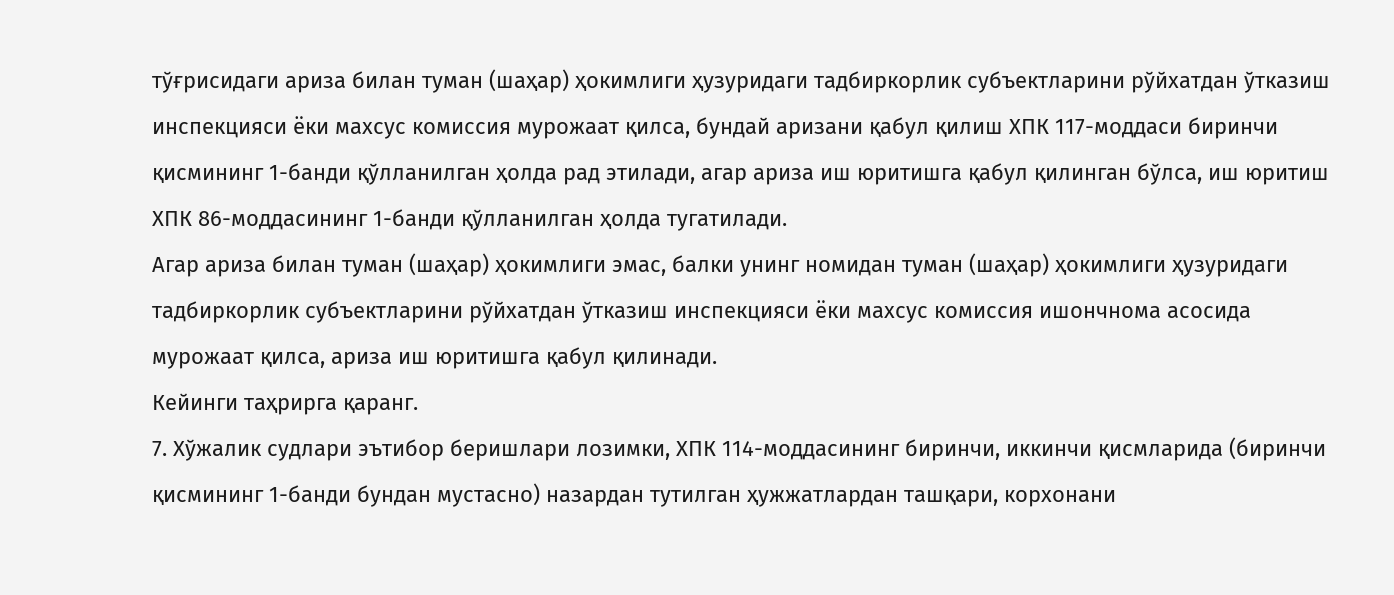тўғрисидаги ариза билан туман (шаҳар) ҳокимлиги ҳузуридаги тадбиркорлик субъектларини рўйхатдан ўтказиш инспекцияси ёки махсус комиссия мурожаат қилса, бундай аризани қабул қилиш ХПК 117-моддаси биринчи қисмининг 1-банди қўлланилган ҳолда рад этилади, агар ариза иш юритишга қабул қилинган бўлса, иш юритиш ХПК 86-моддасининг 1-банди қўлланилган ҳолда тугатилади.
Агар ариза билан туман (шаҳар) ҳокимлиги эмас, балки унинг номидан туман (шаҳар) ҳокимлиги ҳузуридаги тадбиркорлик субъектларини рўйхатдан ўтказиш инспекцияси ёки махсус комиссия ишончнома асосида мурожаат қилса, ариза иш юритишга қабул қилинади.
Кейинги таҳрирга қаранг.
7. Хўжалик судлари эътибор беришлари лозимки, ХПК 114-моддасининг биринчи, иккинчи қисмларида (биринчи қисмининг 1-банди бундан мустасно) назардан тутилган ҳужжатлардан ташқари, корхонани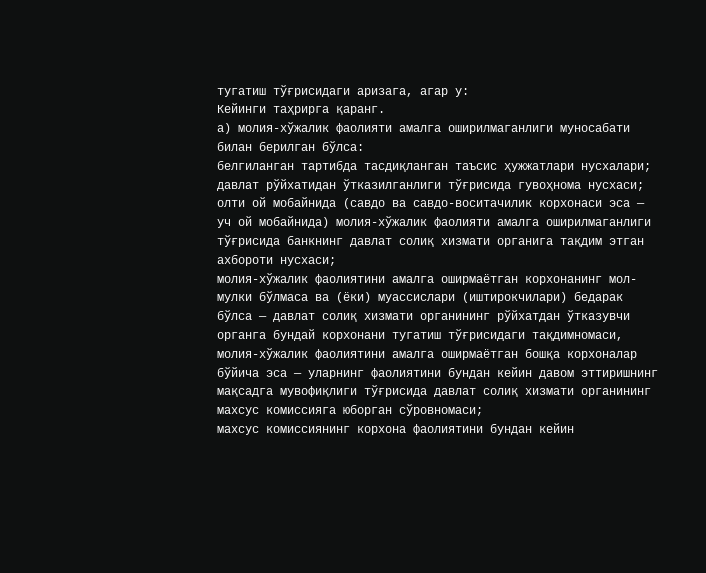тугатиш тўғрисидаги аризага, агар у:
Кейинги таҳрирга қаранг.
а) молия-хўжалик фаолияти амалга оширилмаганлиги муносабати билан берилган бўлса:
белгиланган тартибда тасдиқланган таъсис ҳужжатлари нусхалари;
давлат рўйхатидан ўтказилганлиги тўғрисида гувоҳнома нусхаси;
олти ой мобайнида (савдо ва савдо-воситачилик корхонаси эса — уч ой мобайнида) молия-хўжалик фаолияти амалга оширилмаганлиги тўғрисида банкнинг давлат солиқ хизмати органига тақдим этган ахбороти нусхаси;
молия-хўжалик фаолиятини амалга оширмаётган корхонанинг мол-мулки бўлмаса ва (ёки) муассислари (иштирокчилари) бедарак бўлса — давлат солиқ хизмати органининг рўйхатдан ўтказувчи органга бундай корхонани тугатиш тўғрисидаги тақдимномаси, молия-хўжалик фаолиятини амалга оширмаётган бошқа корхоналар бўйича эса — уларнинг фаолиятини бундан кейин давом эттиришнинг мақсадга мувофиқлиги тўғрисида давлат солиқ хизмати органининг махсус комиссияга юборган сўровномаси;
махсус комиссиянинг корхона фаолиятини бундан кейин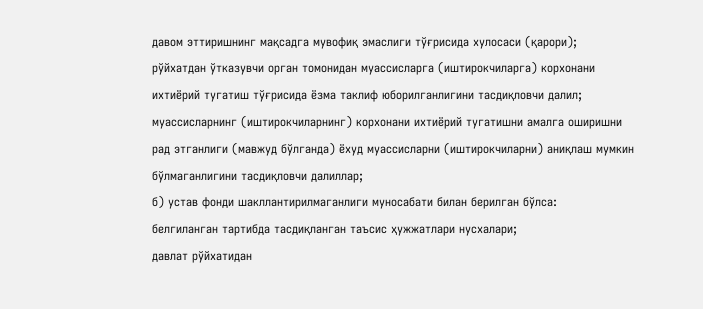давом эттиришнинг мақсадга мувофиқ эмаслиги тўғрисида хулосаси (қарори);
рўйхатдан ўтказувчи орган томонидан муассисларга (иштирокчиларга) корхонани ихтиёрий тугатиш тўғрисида ёзма таклиф юборилганлигини тасдиқловчи далил;
муассисларнинг (иштирокчиларнинг) корхонани ихтиёрий тугатишни амалга оширишни рад этганлиги (мавжуд бўлганда) ёхуд муассисларни (иштирокчиларни) аниқлаш мумкин бўлмаганлигини тасдиқловчи далиллар;
б) устав фонди шакллантирилмаганлиги муносабати билан берилган бўлса:
белгиланган тартибда тасдиқланган таъсис ҳужжатлари нусхалари;
давлат рўйхатидан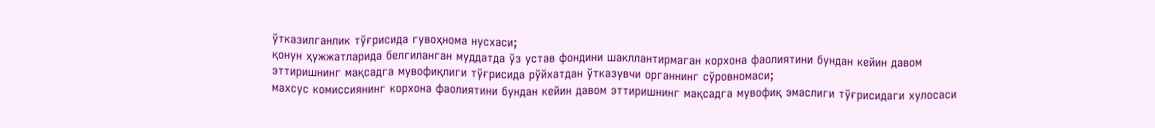ўтказилганлик тўғрисида гувоҳнома нусхаси;
қонун ҳужжатларида белгиланган муддатда ўз устав фондини шакллантирмаган корхона фаолиятини бундан кейин давом эттиришнинг мақсадга мувофиқлиги тўғрисида рўйхатдан ўтказувчи органнинг сўровномаси;
махсус комиссиянинг корхона фаолиятини бундан кейин давом эттиришнинг мақсадга мувофиқ эмаслиги тўғрисидаги хулосаси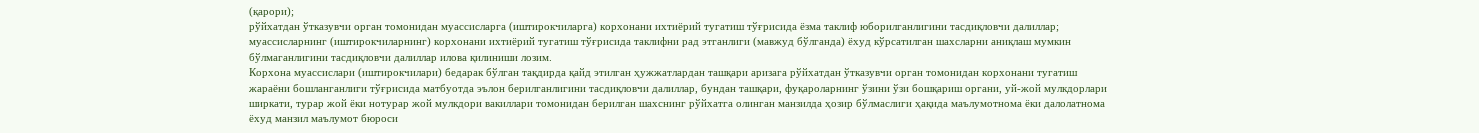(қарори);
рўйхатдан ўтказувчи орган томонидан муассисларга (иштирокчиларга) корхонани ихтиёрий тугатиш тўғрисида ёзма таклиф юборилганлигини тасдиқловчи далиллар;
муассисларнинг (иштирокчиларнинг) корхонани ихтиёрий тугатиш тўғрисида таклифни рад этганлиги (мавжуд бўлганда) ёхуд кўрсатилган шахсларни аниқлаш мумкин бўлмаганлигини тасдиқловчи далиллар илова қилиниши лозим.
Корхона муассислари (иштирокчилари) бедарак бўлган тақдирда қайд этилган ҳужжатлардан ташқари аризага рўйхатдан ўтказувчи орган томонидан корхонани тугатиш жараёни бошланганлиги тўғрисида матбуотда эълон берилганлигини тасдиқловчи далиллар, бундан ташқари, фуқароларнинг ўзини ўзи бошқариш органи, уй-жой мулкдорлари ширкати, турар жой ёки нотурар жой мулкдори вакиллари томонидан берилган шахснинг рўйхатга олинган манзилда ҳозир бўлмаслиги ҳақида маълумотнома ёки далолатнома ёхуд манзил маълумот бюроси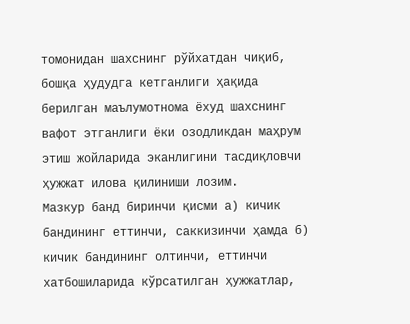томонидан шахснинг рўйхатдан чиқиб, бошқа ҳудудга кетганлиги ҳақида берилган маълумотнома ёхуд шахснинг вафот этганлиги ёки озодликдан маҳрум этиш жойларида эканлигини тасдиқловчи ҳужжат илова қилиниши лозим.
Мазкур банд биринчи қисми а) кичик бандининг еттинчи, саккизинчи ҳамда б) кичик бандининг олтинчи, еттинчи хатбошиларида кўрсатилган ҳужжатлар,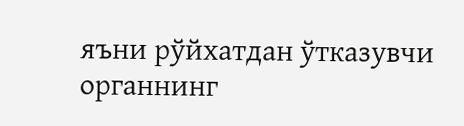яъни рўйхатдан ўтказувчи органнинг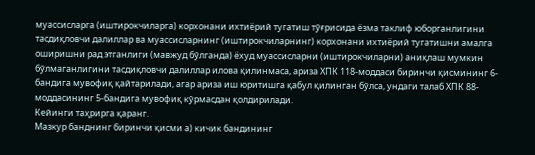муассисларга (иштирокчиларга) корхонани ихтиёрий тугатиш тўғрисида ёзма таклиф юборганлигини тасдиқловчи далиллар ва муассисларнинг (иштирокчиларнинг) корхонани ихтиёрий тугатишни амалга оширишни рад этганлиги (мавжуд бўлганда) ёхуд муассисларни (иштирокчиларни) аниқлаш мумкин бўлмаганлигини тасдиқловчи далиллар илова қилинмаса, ариза ХПК 118-моддаси биринчи қисмининг 6-бандига мувофиқ қайтарилади, агар ариза иш юритишга қабул қилинган бўлса, ундаги талаб ХПК 88-моддасининг 5-бандига мувофиқ кўрмасдан қолдирилади.
Кейинги таҳрирга қаранг.
Мазкур банднинг биринчи қисми а) кичик бандининг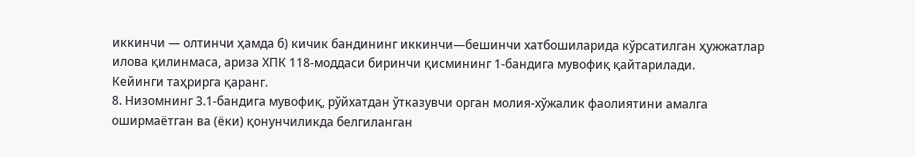иккинчи — олтинчи ҳамда б) кичик бандининг иккинчи—бешинчи хатбошиларида кўрсатилган ҳужжатлар илова қилинмаса, ариза ХПК 118-моддаси биринчи қисмининг 1-бандига мувофиқ қайтарилади.
Кейинги таҳрирга қаранг.
8. Низомнинг 3.1-бандига мувофиқ, рўйхатдан ўтказувчи орган молия-хўжалик фаолиятини амалга оширмаётган ва (ёки) қонунчиликда белгиланган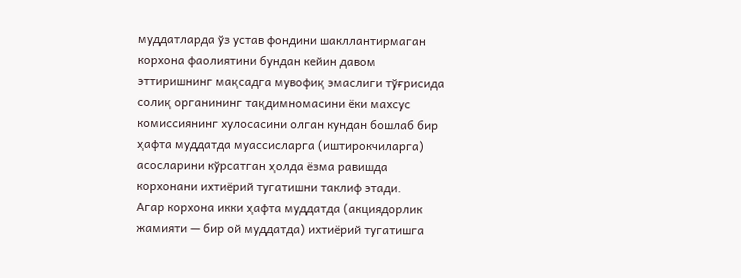муддатларда ўз устав фондини шакллантирмаган корхона фаолиятини бундан кейин давом эттиришнинг мақсадга мувофиқ эмаслиги тўғрисида солиқ органининг тақдимномасини ёки махсус комиссиянинг хулосасини олган кундан бошлаб бир ҳафта муддатда муассисларга (иштирокчиларга) асосларини кўрсатган ҳолда ёзма равишда корхонани ихтиёрий тугатишни таклиф этади.
Агар корхона икки ҳафта муддатда (акциядорлик жамияти — бир ой муддатда) ихтиёрий тугатишга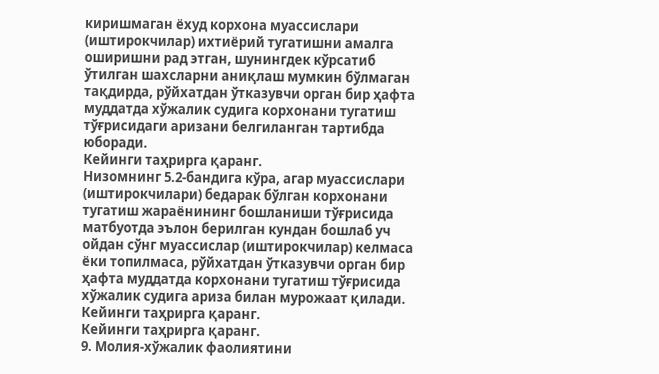киришмаган ёхуд корхона муассислари (иштирокчилар) ихтиёрий тугатишни амалга оширишни рад этган, шунингдек кўрсатиб ўтилган шахсларни аниқлаш мумкин бўлмаган тақдирда, рўйхатдан ўтказувчи орган бир ҳафта муддатда хўжалик судига корхонани тугатиш тўғрисидаги аризани белгиланган тартибда юборади.
Кейинги таҳрирга қаранг.
Низомнинг 5.2-бандига кўра, агар муассислари (иштирокчилари) бедарак бўлган корхонани тугатиш жараёнининг бошланиши тўғрисида матбуотда эълон берилган кундан бошлаб уч ойдан сўнг муассислар (иштирокчилар) келмаса ёки топилмаса, рўйхатдан ўтказувчи орган бир ҳафта муддатда корхонани тугатиш тўғрисида хўжалик судига ариза билан мурожаат қилади.
Кейинги таҳрирга қаранг.
Кейинги таҳрирга қаранг.
9. Молия-хўжалик фаолиятини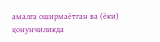амалга оширмаётган ва (ёки) қонунчиликда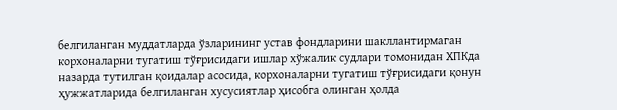белгиланган муддатларда ўзларининг устав фондларини шакллантирмаган корхоналарни тугатиш тўғрисидаги ишлар хўжалик судлари томонидан ХПКда назарда тутилган қоидалар асосида, корхоналарни тугатиш тўғрисидаги қонун ҳужжатларида белгиланган хусусиятлар ҳисобга олинган ҳолда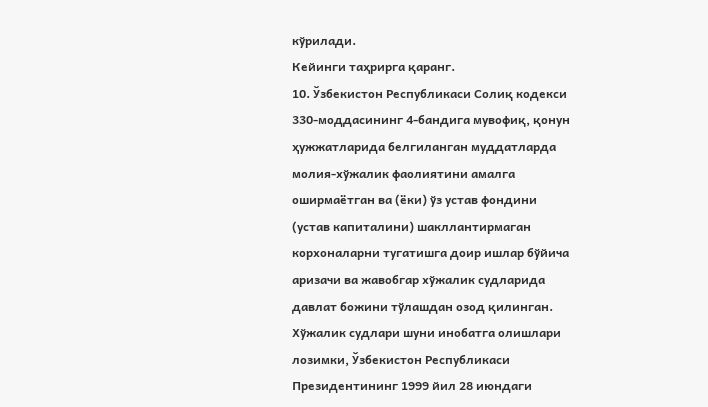кўрилади.
Кейинги таҳрирга қаранг.
10. Ўзбекистон Республикаси Солиқ кодекси 330-моддасининг 4-бандига мувофиқ, қонун ҳужжатларида белгиланган муддатларда молия-хўжалик фаолиятини амалга оширмаётган ва (ёки) ўз устав фондини (устав капиталини) шакллантирмаган корхоналарни тугатишга доир ишлар бўйича аризачи ва жавобгар хўжалик судларида давлат божини тўлашдан озод қилинган.
Хўжалик судлари шуни инобатга олишлари лозимки, Ўзбекистон Республикаси Президентининг 1999 йил 28 июндаги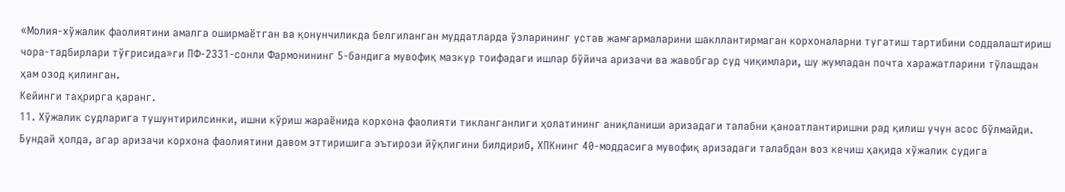«Молия-хўжалик фаолиятини амалга оширмаётган ва қонунчиликда белгиланган муддатларда ўзларининг устав жамғармаларини шакллантирмаган корхоналарни тугатиш тартибини соддалаштириш чора-тадбирлари тўғрисида»ги ПФ-2331-сонли Фармонининг 5-бандига мувофиқ мазкур тоифадаги ишлар бўйича аризачи ва жавобгар суд чиқимлари, шу жумладан почта харажатларини тўлашдан ҳам озод қилинган.
Кейинги таҳрирга қаранг.
11. Хўжалик судларига тушунтирилсинки, ишни кўриш жараёнида корхона фаолияти тикланганлиги ҳолатининг аниқланиши аризадаги талабни қаноатлантиришни рад қилиш учун асос бўлмайди. Бундай ҳолда, агар аризачи корхона фаолиятини давом эттиришига эътирози йўқлигини билдириб, ХПКнинг 40-моддасига мувофиқ аризадаги талабдан воз кечиш ҳақида хўжалик судига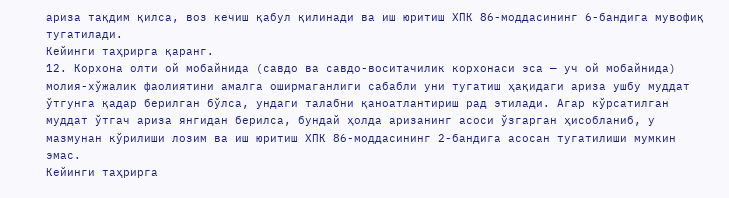ариза тақдим қилса, воз кечиш қабул қилинади ва иш юритиш ХПК 86-моддасининг 6-бандига мувофиқ тугатилади.
Кейинги таҳрирга қаранг.
12. Корхона олти ой мобайнида (савдо ва савдо-воситачилик корхонаси эса — уч ой мобайнида) молия-хўжалик фаолиятини амалга оширмаганлиги сабабли уни тугатиш ҳақидаги ариза ушбу муддат ўтгунга қадар берилган бўлса, ундаги талабни қаноатлантириш рад этилади. Агар кўрсатилган муддат ўтгач ариза янгидан берилса, бундай ҳолда аризанинг асоси ўзгарган ҳисобланиб, у мазмунан кўрилиши лозим ва иш юритиш ХПК 86-моддасининг 2-бандига асосан тугатилиши мумкин эмас.
Кейинги таҳрирга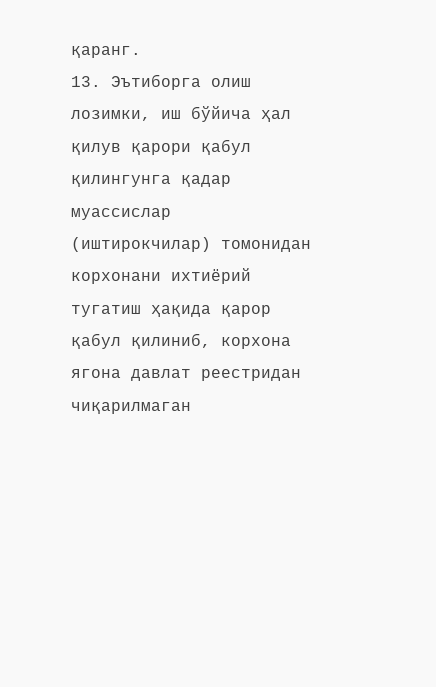қаранг.
13. Эътиборга олиш лозимки, иш бўйича ҳал қилув қарори қабул қилингунга қадар муассислар (иштирокчилар) томонидан корхонани ихтиёрий тугатиш ҳақида қарор қабул қилиниб, корхона ягона давлат реестридан чиқарилмаган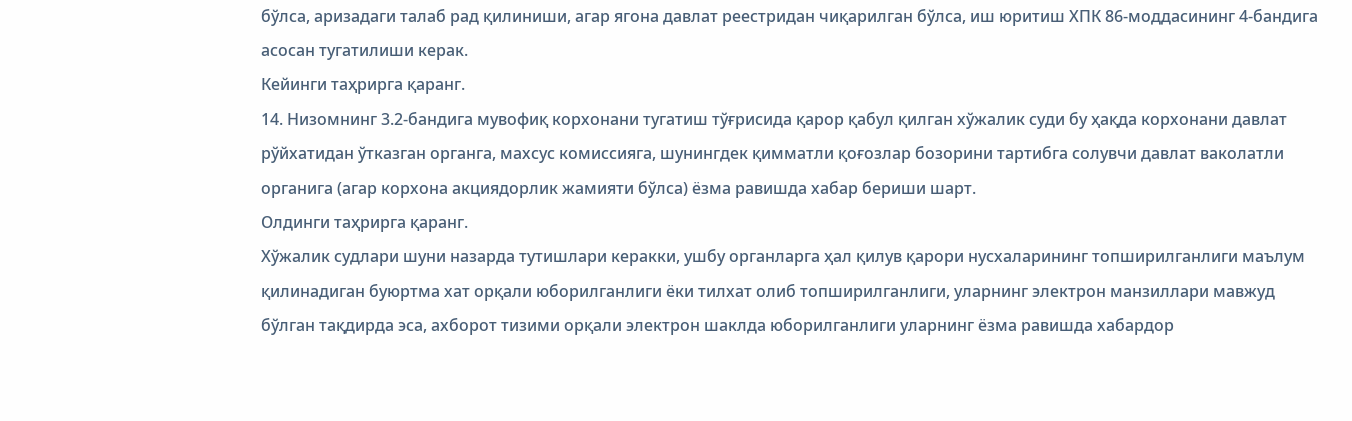бўлса, аризадаги талаб рад қилиниши, агар ягона давлат реестридан чиқарилган бўлса, иш юритиш ХПК 86-моддасининг 4-бандига асосан тугатилиши керак.
Кейинги таҳрирга қаранг.
14. Низомнинг 3.2-бандига мувофиқ корхонани тугатиш тўғрисида қарор қабул қилган хўжалик суди бу ҳақда корхонани давлат рўйхатидан ўтказган органга, махсус комиссияга, шунингдек қимматли қоғозлар бозорини тартибга солувчи давлат ваколатли органига (агар корхона акциядорлик жамияти бўлса) ёзма равишда хабар бериши шарт.
Олдинги таҳрирга қаранг.
Хўжалик судлари шуни назарда тутишлари керакки, ушбу органларга ҳал қилув қарори нусхаларининг топширилганлиги маълум қилинадиган буюртма хат орқали юборилганлиги ёки тилхат олиб топширилганлиги, уларнинг электрон манзиллари мавжуд бўлган тақдирда эса, ахборот тизими орқали электрон шаклда юборилганлиги уларнинг ёзма равишда хабардор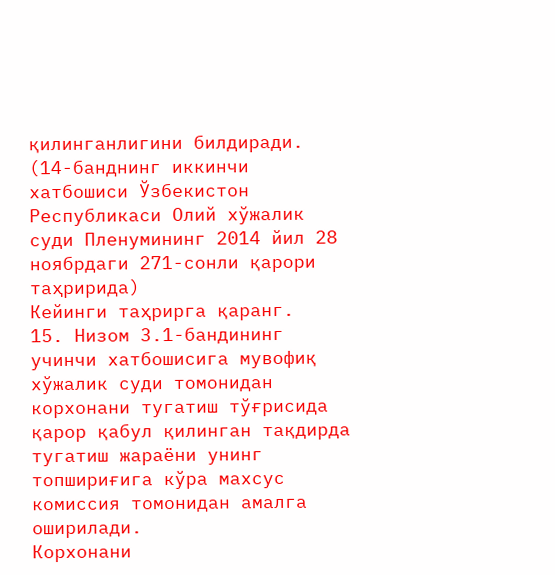қилинганлигини билдиради.
(14-банднинг иккинчи хатбошиси Ўзбекистон Республикаси Олий хўжалик суди Пленумининг 2014 йил 28 ноябрдаги 271-сонли қарори таҳририда)
Кейинги таҳрирга қаранг.
15. Низом 3.1-бандининг учинчи хатбошисига мувофиқ хўжалик суди томонидан корхонани тугатиш тўғрисида қарор қабул қилинган тақдирда тугатиш жараёни унинг топшириғига кўра махсус комиссия томонидан амалга оширилади.
Корхонани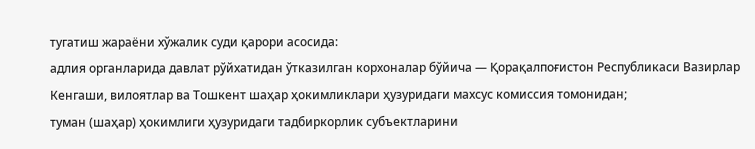тугатиш жараёни хўжалик суди қарори асосида:
адлия органларида давлат рўйхатидан ўтказилган корхоналар бўйича — Қорақалпоғистон Республикаси Вазирлар Кенгаши, вилоятлар ва Тошкент шаҳар ҳокимликлари ҳузуридаги махсус комиссия томонидан;
туман (шаҳар) ҳокимлиги ҳузуридаги тадбиркорлик субъектларини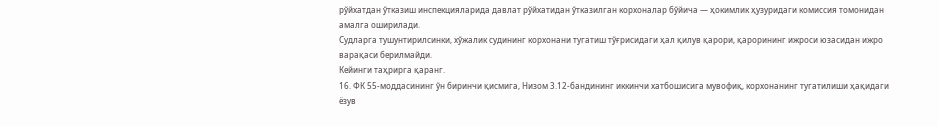рўйхатдан ўтказиш инспекцияларида давлат рўйхатидан ўтказилган корхоналар бўйича — ҳокимлик ҳузуридаги комиссия томонидан амалга оширилади.
Судларга тушунтирилсинки, хўжалик судининг корхонани тугатиш тўғрисидаги ҳал қилув қарори, қарорининг ижроси юзасидан ижро варақаси берилмайди.
Кейинги таҳрирга қаранг.
16. ФК 55-моддасининг ўн биринчи қисмига, Низом 3.12-бандининг иккинчи хатбошисига мувофиқ, корхонанинг тугатилиши ҳақидаги ёзув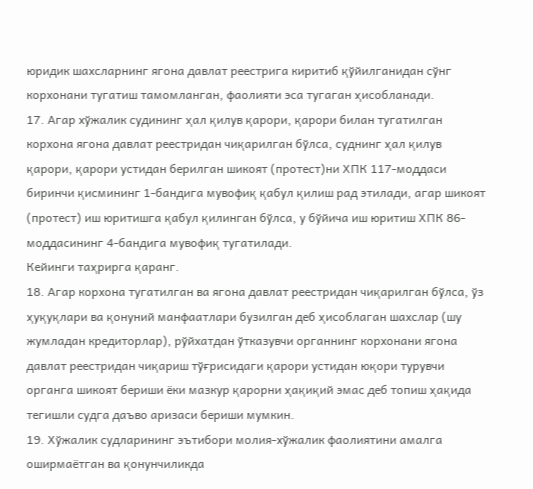юридик шахсларнинг ягона давлат реестрига киритиб қўйилганидан сўнг корхонани тугатиш тамомланган, фаолияти эса тугаган ҳисобланади.
17. Агар хўжалик судининг ҳал қилув қарори, қарори билан тугатилган корхона ягона давлат реестридан чиқарилган бўлса, суднинг ҳал қилув қарори, қарори устидан берилган шикоят (протест)ни ХПК 117-моддаси биринчи қисмининг 1-бандига мувофиқ қабул қилиш рад этилади, агар шикоят (протест) иш юритишга қабул қилинган бўлса, у бўйича иш юритиш ХПК 86-моддасининг 4-бандига мувофиқ тугатилади.
Кейинги таҳрирга қаранг.
18. Агар корхона тугатилган ва ягона давлат реестридан чиқарилган бўлса, ўз ҳуқуқлари ва қонуний манфаатлари бузилган деб ҳисоблаган шахслар (шу жумладан кредиторлар), рўйхатдан ўтказувчи органнинг корхонани ягона давлат реестридан чиқариш тўғрисидаги қарори устидан юқори турувчи органга шикоят бериши ёки мазкур қарорни ҳақиқий эмас деб топиш ҳақида тегишли судга даъво аризаси бериши мумкин.
19. Хўжалик судларининг эътибори молия-хўжалик фаолиятини амалга оширмаётган ва қонунчиликда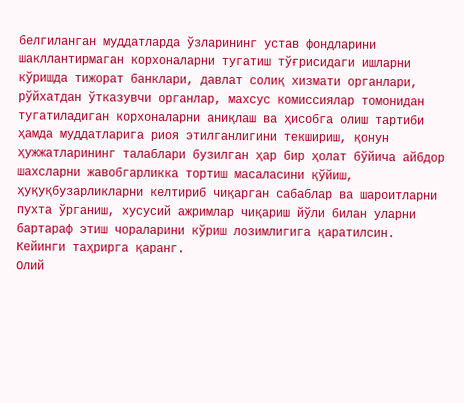белгиланган муддатларда ўзларининг устав фондларини шакллантирмаган корхоналарни тугатиш тўғрисидаги ишларни кўришда тижорат банклари, давлат солиқ хизмати органлари, рўйхатдан ўтказувчи органлар, махсус комиссиялар томонидан тугатиладиган корхоналарни аниқлаш ва ҳисобга олиш тартиби ҳамда муддатларига риоя этилганлигини текшириш, қонун ҳужжатларининг талаблари бузилган ҳар бир ҳолат бўйича айбдор шахсларни жавобгарликка тортиш масаласини қўйиш, ҳуқуқбузарликларни келтириб чиқарган сабаблар ва шароитларни пухта ўрганиш, хусусий ажримлар чиқариш йўли билан уларни бартараф этиш чораларини кўриш лозимлигига қаратилсин.
Кейинги таҳрирга қаранг.
Олий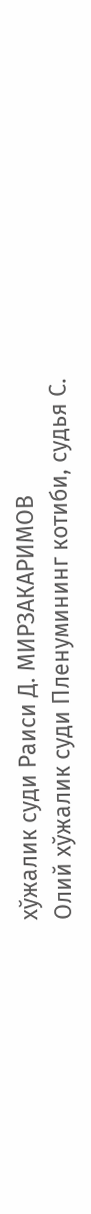хўжалик суди Раиси Д. МИРЗАКАРИМОВ
Олий хўжалик суди Пленумининг котиби, судья С.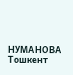НУМАНОВА
Тошкент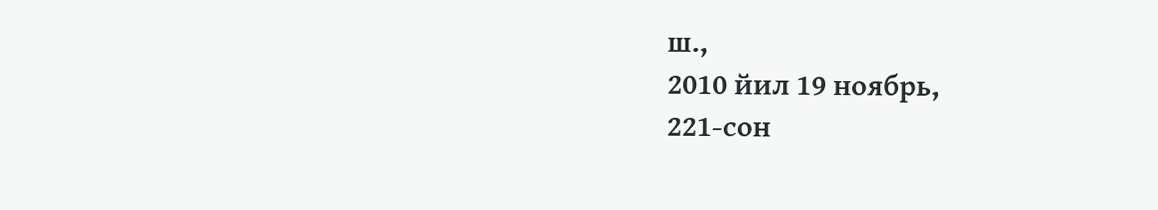ш.,
2010 йил 19 ноябрь,
221-сон